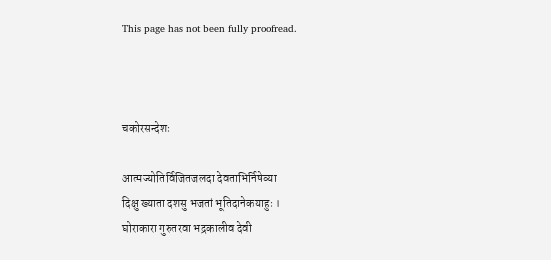This page has not been fully proofread.



चकोरसन्देशः

आत्मज्योतिर्विजितजलदा देवताभिर्निषेव्या
दिक्षु ख्याता दशसु भजतां भूतिदानेकयाहुः ।
घोराकारा गुरुतरवा भद्रकालीव देवी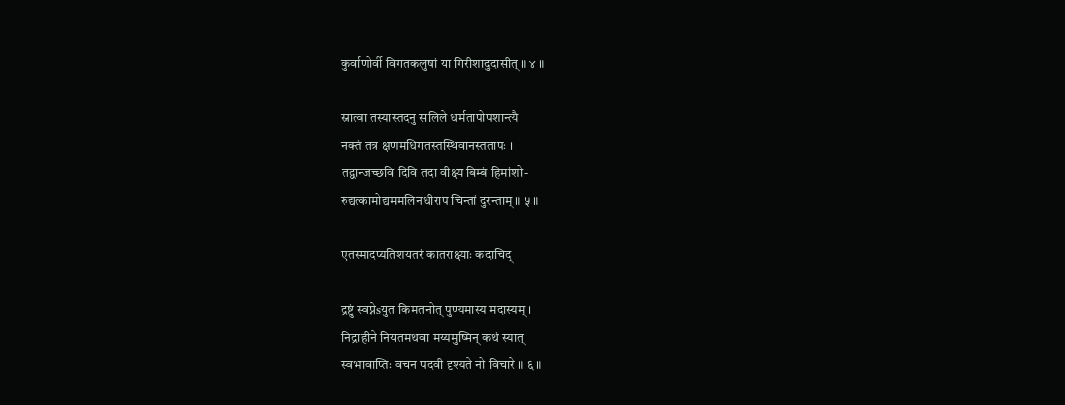कुर्वाणोर्वी विगतकलुषां या गिरीशादुदासीत् ॥ ४ ॥

स्नात्वा तस्यास्तदनु सलिले धर्मतापोपशान्त्यै
नक्तं तत्र क्षणमधिगतस्तस्थिवानस्ततापः ।
तद्वान्जच्छवि दिवि तदा वीक्ष्य बिम्बं हिमांशो-
रुद्यत्कामोद्यममलिनधीराप चिन्तां दुरन्ताम् ॥ ५ ॥

एतस्मादप्यतिशयतरं कातराक्ष्याः कदाचिद्

द्रष्टुं स्वप्नेsयुत किमतनोत् पुण्यमास्य मदास्यम् ।
निद्राहीने नियतमथवा मय्यमुष्मिन् कथं स्यात्
स्वभावाप्तिः वचन पदवी दृश्यते नो विचारे ॥ ६ ॥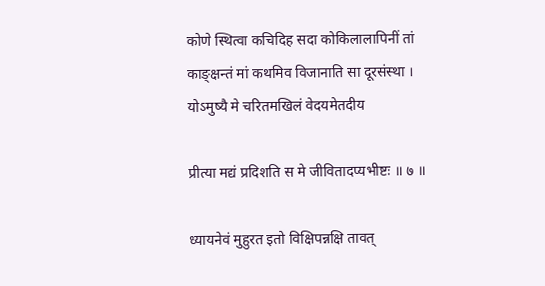कोणे स्थित्वा कचिदिह सदा कोकिलालापिनीं तां
काङ्क्षन्तं मां कथमिव विजानाति सा दूरसंस्था ।
योऽमुष्यै मे चरितमखिलं वेदयमेतदीय

प्रीत्या मद्यं प्रदिशति स मे जीवितादप्यभीष्टः ॥ ७ ॥

ध्यायनेवं मुहुरत इतो विक्षिपन्नक्षि तावत्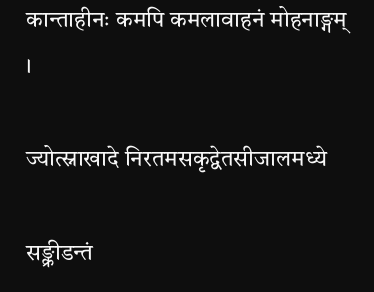कान्ताहीनः कमपि कमलावाहनं मोहनाङ्गम् ।

ज्योत्स्नाखादे निरतमसकृद्वेतसीजालमध्ये

सङ्क्रीडन्तं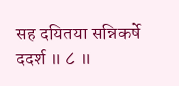सह दयितया सन्निकर्षे ददर्श ॥ ८ ॥